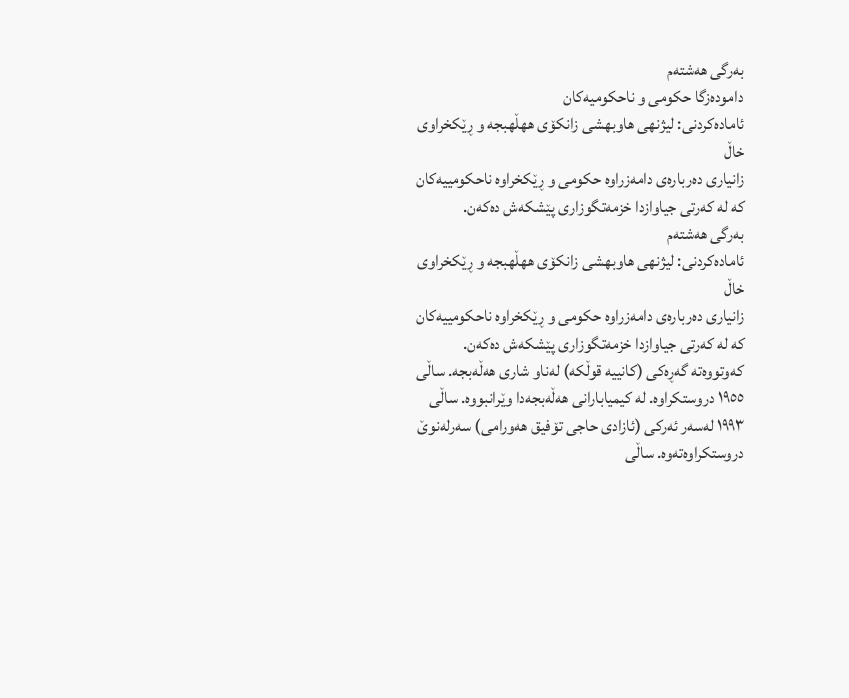بەرگی هەشتەم
دامودەزگا حکومی و ناحکومیەکان
ئامادەکردنی: لیژنهی هاوبهشی زانكۆی ههڵهبجه و ڕێكخراوی خاڵ
زانیاری دەربارەی دامەزراوە حکومی و ڕێکخراوە ناحکومییەکان کە لە کەرتی جیاوازدا خزمەتگوزاری پێشکەش دەکەن.
بەرگی هەشتەم
ئامادەکردنی: لیژنهی هاوبهشی زانكۆی ههڵهبجه و ڕێكخراوی خاڵ
زانیاری دەربارەی دامەزراوە حکومی و ڕێکخراوە ناحکومییەکان کە لە کەرتی جیاوازدا خزمەتگوزاری پێشکەش دەکەن.
کەوتووەتە گەڕەکى (کانیيە قوڵکە) لەناو شاری هەڵەبجە. ساڵى ١٩٥٥ دروستکراوە. لە کیمیابارانى هەڵەبجەدا وێرانبووە. ساڵى ١٩٩٣ لەسەر ئەرکى (ئازادى حاجى تۆفيق هەورامى) سەرلەنوێ دروستکراوەتەوە. ساڵى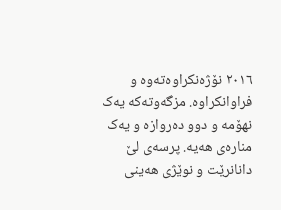٢٠١٦ نۆژەنکراوەتەوە و فراوانکراوە. مزگەوتەکە يەک نهۆمە و دوو دەروازە و یەک منارەى هەيە. پرسەى لێ دانانرێت و نوێژى هەينى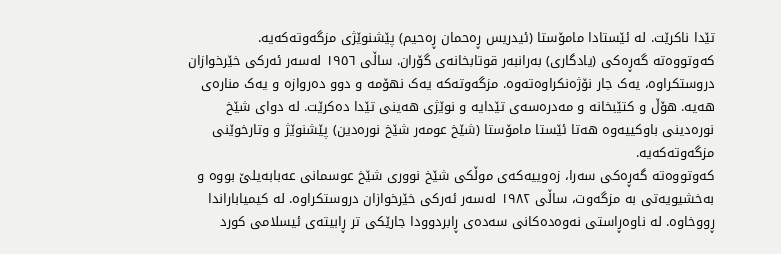تێدا ناکرێت. لە ئێستادا مامۆستا (ئیدریس ڕەحمان ڕەحیم) پێشنوێژی مزگەوتەکەیە.
کەوتووەتە گەڕەکى (يادگارى) بەرانبەر قوتابخانەى گۆران. ساڵى ١٩٥٦ لەسەر ئەرکى خێرخوازان دروستکراوە، يەک جار نۆژەنکراوەتەوە. مزگەوتەکە يەک نهۆمە و دوو دەروازە و یەک منارەى هەيه. هۆڵ و کتێبخانە و مەدرەسەى تێدايە و نوێژى هەينى تێدا دەکرێت. لە دوای شێخ نورەدينى باوکییەوە هەتا ئێستا مامۆستا (شێخ عومەر شێخ نورەدين) پێشنوێژ و وتارخوێنى مزگەوتەکەيە.
کەوتووەتە گەڕەکى سەرا، زەوييەکەى موڵکى شێخ نوورى شێخ عوسمانى عەبابەيلێ بووە و بەخشيویەتى بە مزگەوت، ساڵى ١٩٨٢ لەسەر ئەرکى خێرخوازان دروستکراوە. لە کيمياباراندا ڕووخاوە. لە ناوەڕاستى نەوەدەکانى سەدەى ڕابردوودا جارێکى تر ڕابيتەى ئيسلامى کورد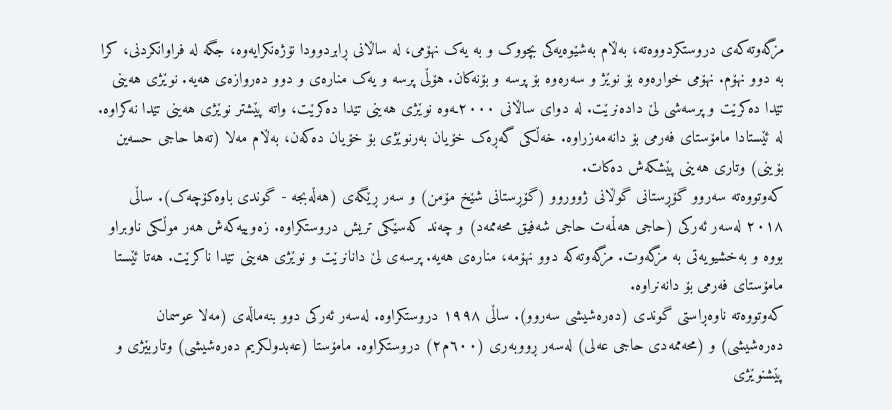مزگەوتەکەى دروستکردووەتە، بەڵام بەشێوەيەکى بچووک و بە يەک نهۆمى، لە ساڵانى ڕابردوودا نۆژەنکرايەوە، جگە لە فراوانکردنى، کرا بە دوو نهۆم. نهۆمى خوارەوە بۆ نوێژ و سەرەوە بۆ پرسە و بۆنەکان. هۆڵى پرسە و یەک منارەى و دوو دەروازەى هەيە. نوێژى هەينى تێدا دەکرێت و پرسەشى لێ دادەنرێت. له دواى ساڵانى ٢٠٠٠ـەوە نوێژى هەينى تێدا دەکرێت، واتە پێشتر نوێژى هەينى تێدا نەکراوە. لە ئێستادا مامۆستاى فەرمی بۆ دانەمەزراوە. خەڵکى گەڕەک خۆيان بەرنوێژى بۆ خۆيان دەکەن، بەڵام مەلا (تەها حاجى حسەين بۆينى) وتارى هەینی پێشکەش دەکات.
کەوتووەتە سەروو گۆڕستانى گوڵانی ژووروو (گۆڕستانى شێخ مۆمن) و سەر ڕێگەى (هەڵەبجه - گوندى باوەکۆچەک). ساڵى ٢٠١٨ لەسەر ئەرکى (حاجى هەڵمەت حاجى شەفيق محەممەد) و چەند کەسێکی تریش دروستکراوە. زەوييەکەش هەر موڵکى ناوبراو بووە و بەخشيويەتى بە مزگەوت. مزگەوتەکە دوو نهۆمە، منارەى هەيه. پرسەى لێ دانانرێت و نوێژى هەينی تێدا ناکرێت. هەتا ئێستا مامۆستاى فەرمی بۆ دانەنراوە.
کەوتووەتە ناوەڕاستی گوندی (دەرەشیشی سەروو). ساڵی ١٩٩٨ دروستکراوە. لەسەر ئەرکی دوو بنەماڵەی (مەلا عوسمان دەرەشیشی) و (محەممەدی حاجی عەلی) لەسەر ڕووبەری (٦٠٠م٢) دروستکراوە. مامۆستا (عەبدولکریم دەرەشیشی) وتاربێژی و پێشنوێژی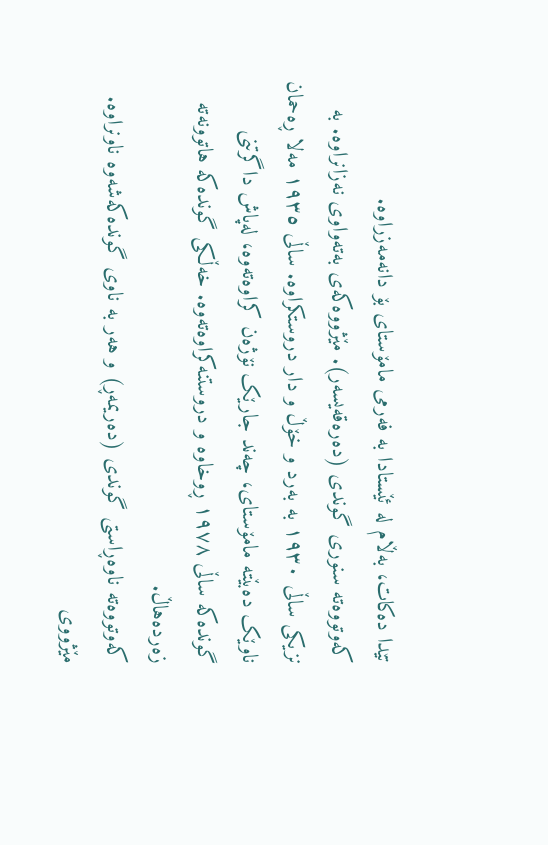تێدا دەکات، بەڵام لە ئێستادا بە فەرمی مامۆستای بۆ دانەمەزراوە.
کەوتووەتە سنوری گوندی (دەرەقەیسەر). مێژووەکەی بەتەواوی نەزانراوە. بە نزیکی ساڵی ١٩٣٠ بە بەرد و خۆڵ و دار دروستکراوه. ساڵی ١٩٣٥ مەلا ڕەحمان ناوێک دەبێتە مامۆستای، چەند جارێک نۆژەن کراوەتەوە، لەپاش داگرتنی گوندەکە ساڵی ١٩٧٨ ڕوخاوە و دروستنەکراوەتەوە. خەڵکی گوندەکە هاتوونەتە زەردەهاڵ.
کەوتووەتە ناوەڕاستی گوندی (دەریمەڕ) و هەر بە ناوی گوندەکەشەوە ناونراوە. مێژووی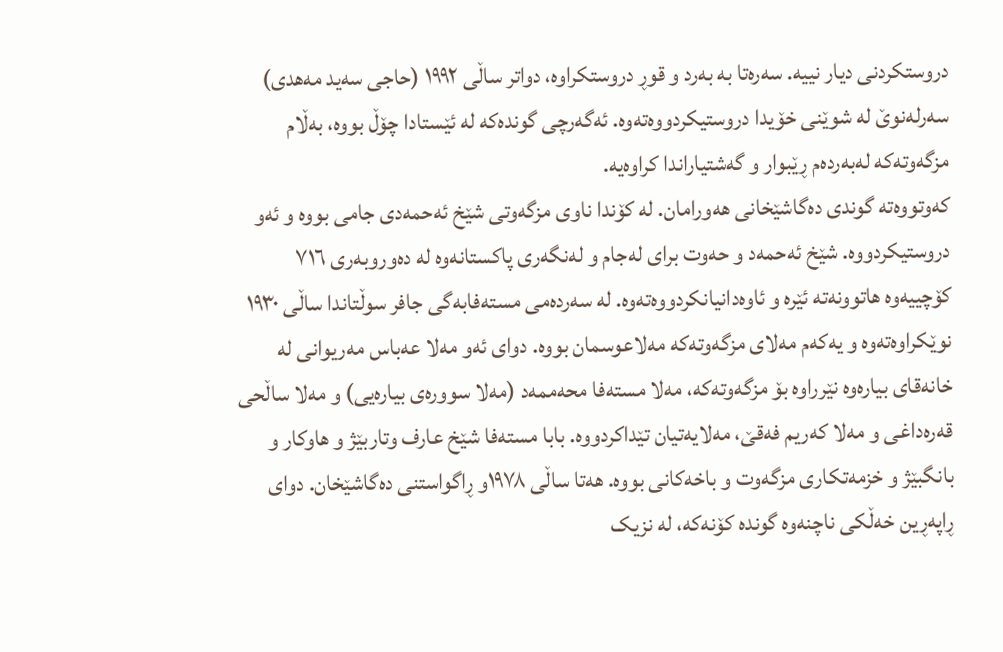دروستکردنی دیار نییە. سەرەتا بە بەرد و قوڕ دروستکراوە، دواتر ساڵی ١٩٩٢ (حاجی سەید مەهدی) سەرلەنوێ لە شوێنی خۆیدا دروستیکردووەتەوە. ئەگەرچی گوندەکە لە ئێستادا چۆڵ بووە، بەڵام مزگەوتەکە لەبەردەم ڕێبوار و گەشتیاراندا کراوەیە.
کەوتووەتە گوندی دەگاشێخانی هەورامان. لە کۆندا ناوی مزگەوتی شێخ ئەحمەدی جامی بووە و ئەو دروستیکردووە. شێخ ئەحمەد و حەوت برای لەجام و لەنگەری پاکستانەوە لە دەوروبەری ٧١٦ کۆچییەوە هاتوونەتە ئێرە و ئاوەدانیانکردووەتەوە. لە سەردەمی مستەفابەگی جافر سوڵتاندا ساڵی ١٩٣٠ نوێکراوەتەوە و یەکەم مەلای مزگەوتەکە مەلاعوسمان بووە. دوای ئەو مەلا عەباس مەریوانی لە خانەقای بیارەوە نێرراوە بۆ مزگەوتەکە، مەلا مستەفا محەممەد (مەلا سوورەی بیارەیی) و مەلا ساڵحی قەرەداغی و مەلا کەریم فەقێ، مەلایەتیان تێداکردووە. بابا مستەفا شێخ عارف وتاربێژ و هاوکار و بانگبێژ و خزمەتکاری مزگەوت و باخەکانی بووە. هەتا ساڵی ١٩٧٨و ڕاگواستنی دەگاشێخان. دوای ڕاپەڕین خەڵکی ناچنەوە گوندە کۆنەکە، لە نزیک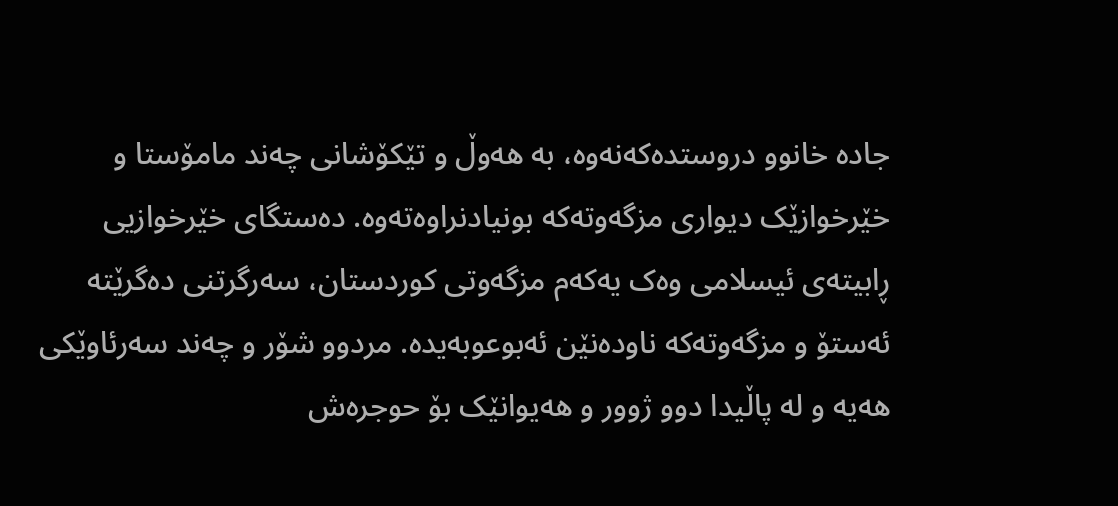جادە خانوو دروستدەکەنەوە، بە هەوڵ و تێکۆشانی چەند مامۆستا و خێرخوازێک دیواری مزگەوتەکە بونیادنراوەتەوە. دەستگای خێرخوازیی ڕابیتەی ئیسلامی وەک یەکەم مزگەوتی کوردستان، سەرگرتنی دەگرێتە ئەستۆ و مزگەوتەکە ناودەنێن ئەبوعوبەیدە. مردوو شۆر و چەند سەرئاوێکی هەیە و لە پاڵیدا دوو ژوور و هەیوانێک بۆ حوجرەش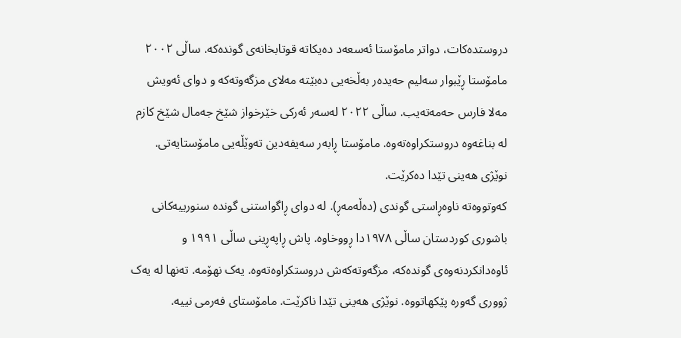دروستدەکات، دواتر مامۆستا ئەسعەد دەیکاتە قوتابخانەی گوندەکە. ساڵی ٢٠٠٢ مامۆستا ڕێبوار سەلیم حەیدەر بەڵخەیی دەبێتە مەلای مزگەوتەکە و دوای ئەویش مەلا فارس حەمەتەیب. ساڵی ٢٠٢٢ لەسەر ئەرکی خێرخواز شێخ جەمال شێخ کازم لە بناغەوە دروستکراوەتەوە. مامۆستا ڕابەر سەیفەدین تەوێڵەیی مامۆستایەتی. نوێژی هەینی تێدا دەکرێت.
کەوتووەتە ناوەڕاستی گوندی (دەڵەمەڕ). لە دوای ڕاگواستنی گوندە سنورییەکانی باشوری کوردستان ساڵی ١٩٧٨دا ڕووخاوە. پاش ڕاپەڕینی ساڵی ١٩٩١ و ئاوەدانکردنەوەی گوندەکە، مزگەوتەکەش دروستکراوەتەوە. یەک نهۆمە. تەنها لە یەک ژووری گەورە پێکهاتووە. نوێژی هەینی تێدا ناکرێت. مامۆستای فەرمی نییە.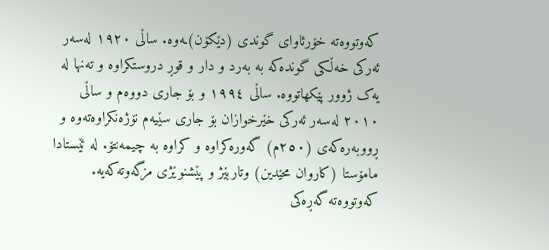کەوتووەتە خۆرئاوای گوندی (دێکۆن)ـەوە. ساڵی ١٩٢٠ لەسەر ئەرکی خەڵکی گوندەکە بە بەرد و دار و قوڕ دروستکراوە و تەنها لە یەک ژوور پێکهاتووە. ساڵی ١٩٩٤ و بۆ جاری دووەم و ساڵی ٢٠١٠ لەسەر ئەرکی خێرخوازان بۆ جاری سێیەم نۆژەنکراوەتەوە و ڕووبەرەکەی (٢٥٠م) گەورەکراوە و کراوە بە چیمەنتۆ. لە ئێستادا مامۆستا (کاروان محێدین) وتاربێژ و پێشنوێژی مزگەوتەکەیە.
کەوتووەتە گەڕەکى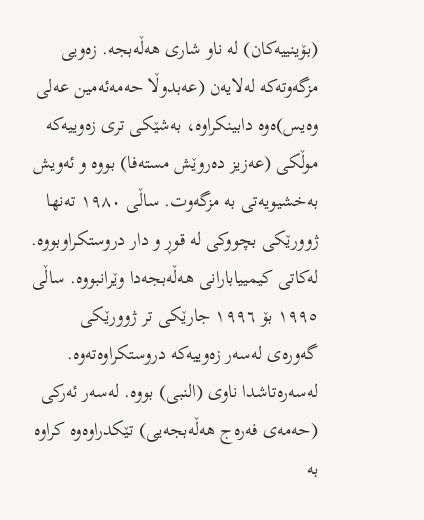(بۆينييەکان) لە ناو شاری هەڵەبجە. زەویى مزگەوتەکە لەلايەن (عەبدوڵا حەمەئەمين عەلى وەيس)ەوە دابينکراوە، بەشێکی تری زەوييەکه موڵکى (عەزيز دەروێش مستەفا) بووە و ئەویش بەخشيویەتی بە مزگەوت. ساڵى ١٩٨٠ تەنها ژوورێکى بچووکى لە قوڕ و دار دروستکراوبووە. لەکاتى کيميیابارانی هەڵەبجەدا وێرانبووه. ساڵى ١٩٩٥ بۆ ١٩٩٦ جارێکى تر ژوورێکى گەورەى لەسەر زەوييەکە دروستکراوەتەوە. لەسەرەتاشدا ناوى (النبى) بووە. لەسەر ئەرکى (حەمەى فەرەج هەڵەبجەيى) تێکدراوەوە کراوە بە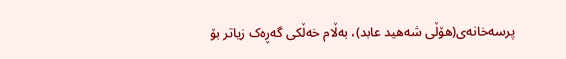پرسەخانەی(هۆڵى شەهيد عابد)، بەڵام خەڵکى گەڕەک زياتر بۆ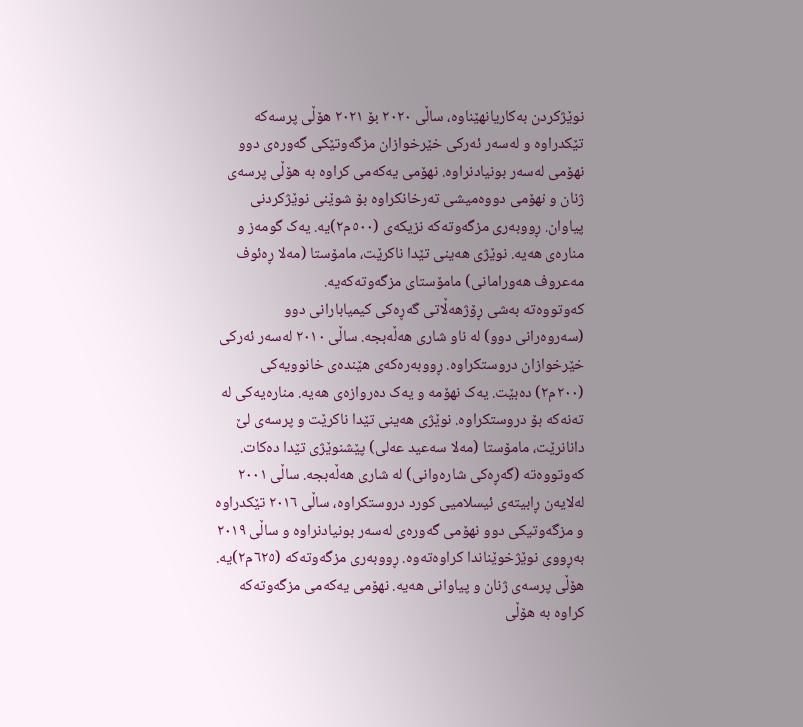نوێژکردن بەکاريانهێناوە، ساڵى ٢٠٢٠ بۆ ٢٠٢١ هۆڵى پرسەکە تێکدراوە و لەسەر ئەرکى خێرخوازان مزگەوتێکى گەورەى دوو نهۆمى لەسەر بونيادنراوە. نهۆمى يەکەمى کراوە به هۆڵى پرسەى ژنان و نهۆمى دووەميشى تەرخانکراوە بۆ شوێنى نوێژکردنى پياوان. ڕووبەرى مزگەوتەکە نزيکەى (٥٠٠م٢)یە. یەک گومەز و منارەى هەيه. نوێژى هەينى تێدا ناکرێت، مامۆستا (مەلا ڕەئوف مەعروف هەورامانى) مامۆستای مزگەوتەکەیە.
کەوتووەتە بەشى ڕۆژهەڵاتى گەڕەکى کیمیابارانى دوو (سەروەرانى دوو) له ناو شاری هەڵەبجە. ساڵى ٢٠١٠ لەسەر ئەرکى خێرخوازان دروستکراوه. ڕووبەرەکەى هێندەى خانوويەکى (٢٠٠م٢) دەبێت. يەک نهۆمە و يەک دەروازەى هەيه. منارەيەکى لە تەنەکە بۆ دروستکراوە. نوێژى هەينى تێدا ناکرێت و پرسەى لێ دانانرێت، مامۆستا (مەلا سەعيد عەلى) پێشنوێژى تێدا دەکات.
کەوتووەتە (گەڕەکى شارەوانى) لە شاری هەڵەبجە. ساڵى ٢٠٠١ لەلايەن ڕابيتەى ئيسلامیى کورد دروستکراوە، ساڵى ٢٠١٦ تێکدراوە و مزگەوتيکى دوو نهۆمى گەورەى لەسەر بونيادنراوه و ساڵى ٢٠١٩ بەڕووى نوێژخوێناندا کراوەتەوە. ڕووبەرى مزگەوتەکە (٦٢٥م٢)یە. هۆڵى پرسەى ژنان و پياوانى هەيە. نهۆمى يەکەمى مزگەوتەکە کراوە بە هۆڵى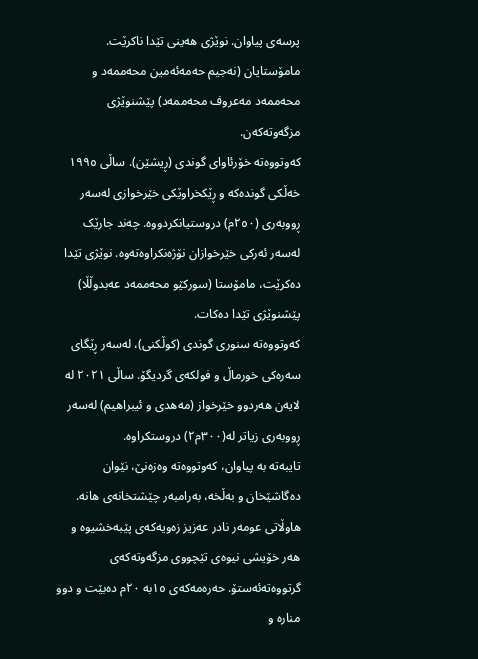پرسەى پياوان. نوێژى هەينى تێدا ناکرێت. مامۆستایان (نەجيم حەمەئەمين محەممەد و محەممەد مەعروف محەممەد) پێشنوێژی مزگەوتەکەن.
کەوتووەتە خۆرئاوای گوندی (ڕیشێن). ساڵی ١٩٩٥ خەڵکی گوندەکە و ڕێکخراوێکی خێرخوازی لەسەر ڕووبەری (٢٥٠م) دروستیانکردووە. چەند جارێک لەسەر ئەرکی خێرخوازان نۆژەنکراوەتەوە. نوێژی تێدا دەکرێت، مامۆستا (سورکێو محەممەد عەبدوڵڵا) پێشنوێژی تێدا دەکات.
کەوتووەتە سنوری گوندی (کوڵکنی)، لەسەر ڕێگای سەرەکی خورماڵ و فولکەی گردیگۆ. ساڵی ٢٠٢١ لە لایەن هەردوو خێرخواز (مەهدی و ئیبراهیم) لەسەر ڕووبەری زیاتر لە(٣٠٠م٢) دروستکراوە.
تایبەتە بە پیاوان، کەوتووەتە وەزەنێ، نێوان دەگاشێخان و بەڵخە، بەرامبەر چێشتخانەی هانە. هاوڵاتی عومەر نادر عەزیز زەویەکەی پێبەخشیوە و هەر خۆیشی نیوەی تێچووی مزگەوتەکەی گرتووەتەئەستۆ. حەرەمەکەی ١٥بە ٢٠م دەبێت و دوو منارە و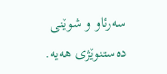سەرئاو و شوێنی دەستنوێژی هەیە.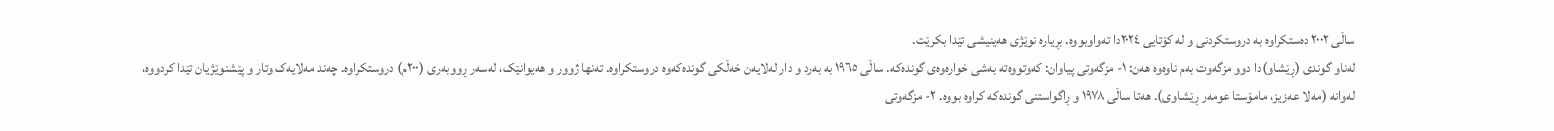ساڵی ٢٠٠٢ دەستکراوە بە دروستکردنی و لە کۆتایی ٢٠٢٤دا تەواوبووە. بڕیارە نوێژی هەینیشی تێدا بکرێت.
لەناو گوندی (ڕێشاو)دا دوو مزگەوت بەم ناوەوە هەن: ١- مزگەوتی پیاوان: کەوتووەتە بەشی خوارەوەی گوندەکە. ساڵی ١٩٦٥ بە بەرد و دار لەلایەن خەڵکی گوندەکەوە دروستکراوە. تەنها ژوور و هەیوانێک، لەسەر ڕووبەری (٢٠٠م) دروستکراوە. چەند مەلایەک وتار و پێشنوێژیان تێدا کردووە، لەوانە (مەلا عەزیز، مامۆستا عومەر ڕێشاوی). هەتا ساڵى ١٩٧٨ و ڕاگواستنی گوندەکە کراوە بووە. ٢- مزگەوتی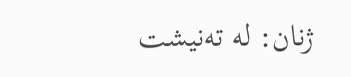ژنان: لە تەنیشت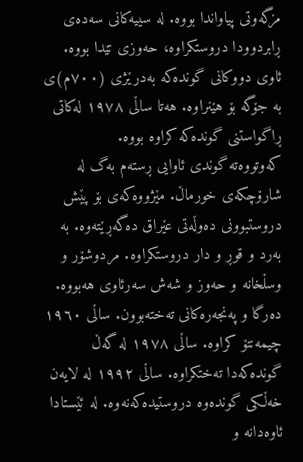مزگەوتی پیاواندا بووە. لە سییەکانی سەدەی ڕابردوودا دروستکراوە، حەوزی تێدا بووە. ئاوی دووکانی گوندەکە بەدرێژی (٧٠٠م)ی بە جۆگە بۆ هێنراوە. هەتا ساڵى ١٩٧٨ لەکاتی ڕاگواستنی گوندەکە کراوە بووە.
کەوتووەتە گوندی ئاوایی ڕستەم بەگ لە شارۆچکەی خورماڵ. مێژووەکەی بۆ پێش دروستبوونی دەوڵەتی عێراق دەگەڕێتەوە. بە بەرد و قوڕ و دار دروستکراوە. مردوشۆر و وسڵخانە و حەوز و شەش سەرئاوی هەبووە. دەرگا و پەنجەرەکانی تەختەبوون. ساڵی ١٩٦٠ چیمەنتۆ کراوە. ساڵی ١٩٧٨ لە گەڵ گوندەکەدا تەختکراوە. ساڵی ١٩٩٢ لە لایەن خەڵکی گوندەوە دروستیدەکەنەوە. لە ئێستادا ئاوەدانە و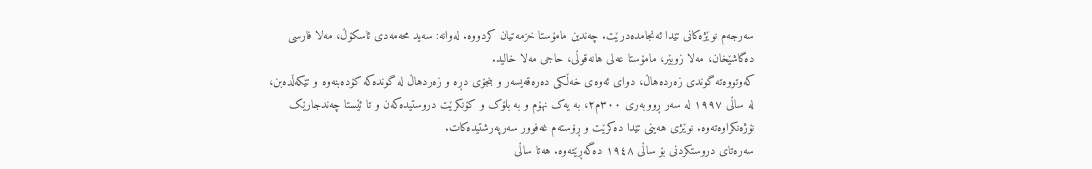سەرجەم نوێژەکانی تێدا ئەنجامدەدرێت. چەندین مامۆستا خزمەتیان کردووە. لەوانە: سەید محەمەدی ئاسکۆڵ، مەلا فارسی دەگاشێخان، مەلا زوبێر، مامۆستا عەلی هانەقوڵی، حاجی مەلا خالید.
کەوتووەتە گوندی زەردەهاڵ، دوای ئەوەی خەڵکی دەرەقەیسەر و بنجۆی دڕە و زەردهاڵ لە گوندەکە کۆدەبنەوە و تێکەڵدەبن، لە ساڵی ١٩٩٧ لە سەر ڕووبەری ٣٠٠م٢، بە یەک نهۆم و بە بلۆک و کۆنکرێت دروستیدەکەن و تا ئێستا چەندجارێک نۆژەنکراوەتەوە. نوێژی هەینی تێدا دەکرێت و ڕۆستەم غەفوور سەرپەرشتیدەکات.
سەرەتاى دروستکردنی بۆ ساڵى ١٩٤٨ دەگەڕێتەوە. هەتا ساڵى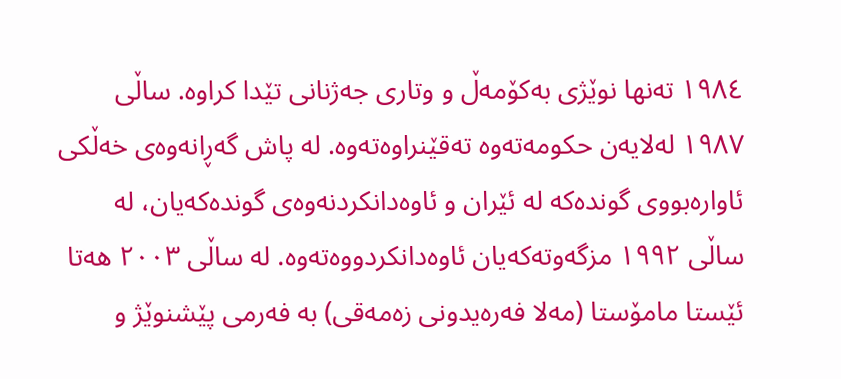١٩٨٤ تەنها نوێژى بەکۆمەڵ و وتارى جەژنانى تێدا کراوە. ساڵی ١٩٨٧ لەلایەن حکومەتەوە تەقێنراوەتەوە. لە پاش گەڕانەوەى خەڵکى ئاوارەبووی گوندەکە لە ئێران و ئاوەدانکردنەوەى گوندەکەیان، لە ساڵى ١٩٩٢ مزگەوتەکەیان ئاوەدانکردووەتەوە. لە ساڵى ٢٠٠٣ هەتا ئێستا مامۆستا (مەلا فەرەيدونى زەمەقى) بە فەرمی پێشنوێژ و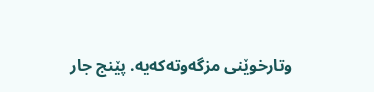وتارخوێنى مزگەوتەکەیه. پێنج جار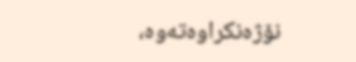نۆژەنکراوەتەوه،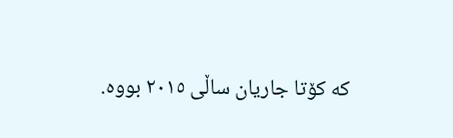کە کۆتا جاریان ساڵى ٢٠١٥ بووە.